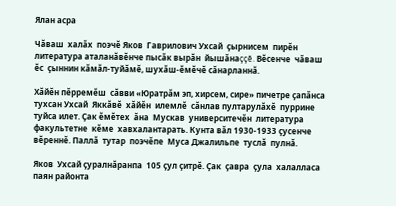Ялан асра

Чăваш  халăх  поэчĕ Яков  Гаврилович Ухсай  çырнисем  пирĕн  литература аталанăвĕнче пысăк вырăн  йышăнаççĕ. Вĕсенче  чăваш  ĕс  çыннин кăмăл-туйăмĕ, шухăш-ĕмĕчĕ сăнарланнă.

Хăйĕн пĕрремĕш  сăвви «Юратрăм эп, хирсем, сире» пичетре çапăнса  тухсан Ухсай  Яккăвĕ  хăйĕн  илемлĕ  сăнлав пултарулăхĕ  пуррине туйса илет. Çак ĕмĕтех  ăна  Мускав  университечĕн  литература факультетне  кĕме  хавхалантарать. Кунта вăл 1930-1933 çусенче вĕреннĕ. Паллă  тутар  поэчĕпе  Муса Джалильпе  туслă  пулнă.

Яков  Ухсай çуралнăранпа  105 çул çитрĕ. Çак  çавра  çула  халалласа  паян районта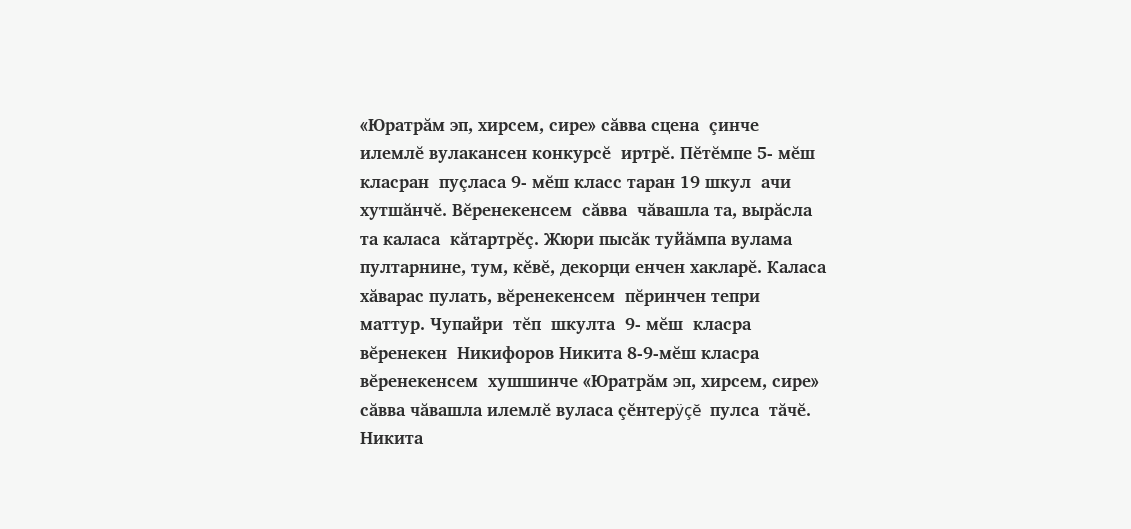«Юратрăм эп, хирсем, сире» сăвва сцена  çинче  илемлĕ вулакансен конкурсĕ  иртрĕ. Пĕтĕмпе 5- мĕш  класран  пуçласа 9- мĕш класс таран 19 шкул  ачи хутшăнчĕ. Вĕренекенсем  сăвва  чăвашла та, вырăсла та каласа  кăтартрĕç. Жюри пысăк туйăмпа вулама  пултарнине, тум, кĕвĕ, декорци енчен хакларĕ. Каласа хăварас пулать, вĕренекенсем  пĕринчен тепри  маттур. Чупайри  тĕп  шкулта  9- мĕш  класра вĕренекен  Никифоров Никита 8-9-мĕш класра вĕренекенсем  хушшинче «Юратрăм эп, хирсем, сире» сăвва чăвашла илемлĕ вуласа çĕнтерÿçĕ  пулса  тăчĕ. Никита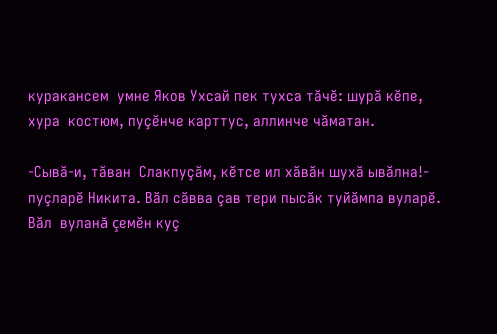куракансем  умне Яков Ухсай пек тухса тăчĕ: шурă кĕпе, хура  костюм, пуçĕнче карттус, аллинче чăматан.

-Сывă-и, тăван  Слакпуçăм, кĕтсе ил хăвăн шухă ывăлна!- пуçларĕ Никита. Вăл сăвва çав тери пысăк туйăмпа вуларĕ. Вăл  вуланă çемĕн куç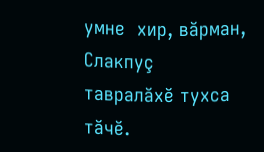умне  хир, вăрман, Слакпуç тавралăхĕ тухса тăчĕ.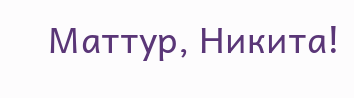Маттур, Никита!